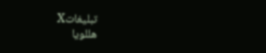تبليغاتX
هللویا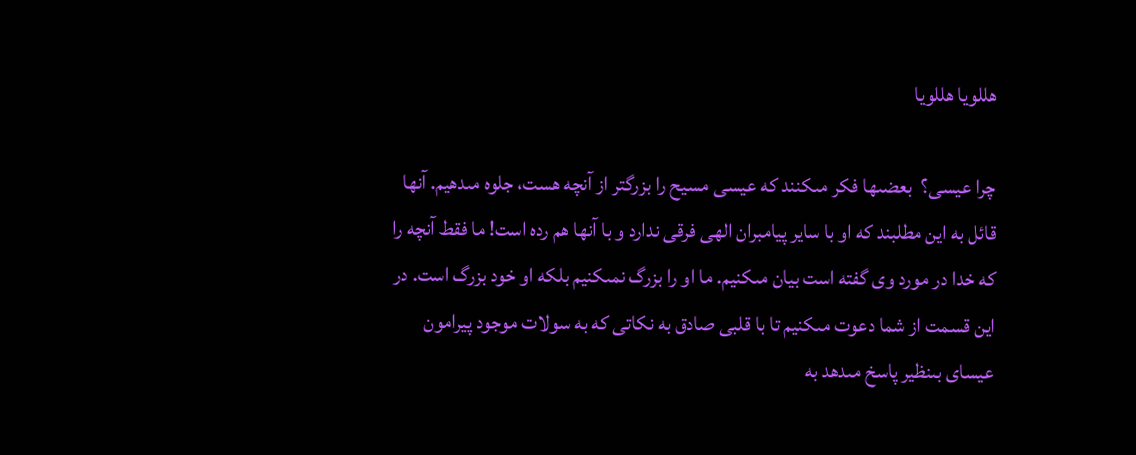هللویا هللویا

چرا عيسى؟  بعضىها فكر مىكنند كه عيسى مسيح را بزرگتر از آنچه هست، جلوه مىدهيم. آنها قائل به اين مطلبند كه او با ساير پيامبران الهى فرقى ندارد و با آنها هم رده است! ما فقط آنچه را كه خدا در مورد وى گفته است بيان مىكنيم. ما او را بزرگ نمىكنيم بلكه او خود بزرگ است. در اين قسمت از شما دعوت مىكنيم تا با قلبى صادق به نكاتى كه به سولات موجود پيرامون عيساى بىنظير پاسخ مىدهد به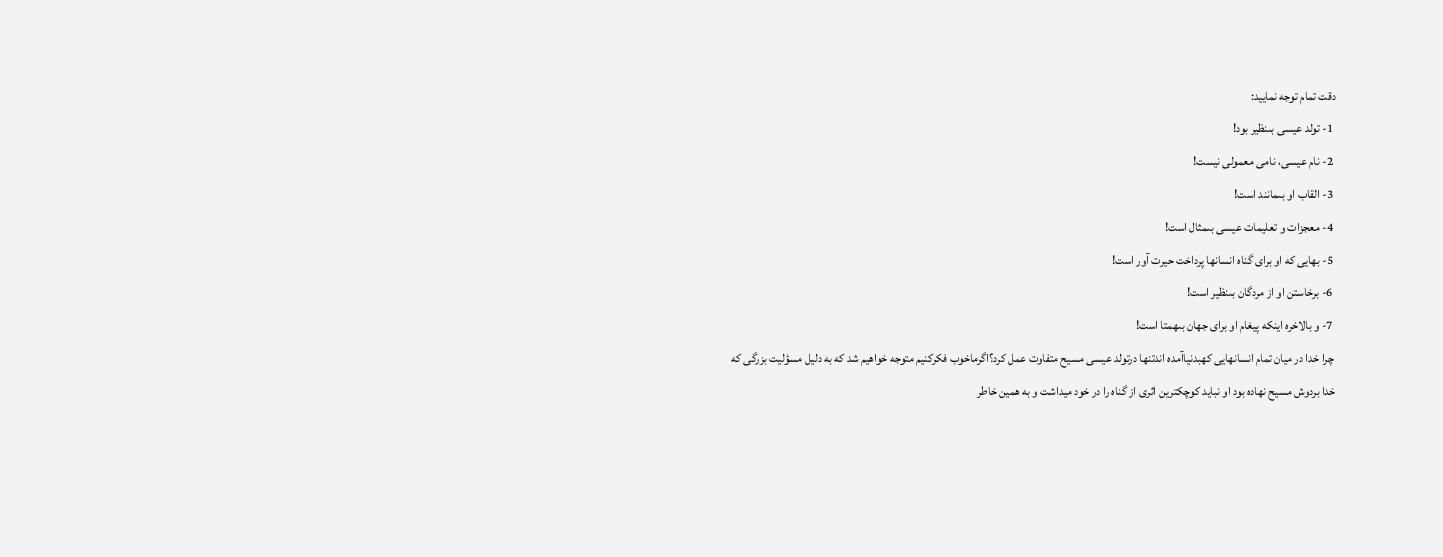دقت تمام توجه نماييد:
 1- تولد عيسى بىنظير بود!
 2- نام عيسى، نامى معمولى نيست!
 3- القاب او بىمانند است!
 4- معجزات و تعليمات عيسى بىمثال است!
 5- بهايى كه او براى گناه انسانها پرداخت حيرت آور است!
 6- برخاستن او از مردگان بىنظير است!
 7- و بالاخره اينكه پيغام او براى جهان بىهمتا است!
 چرا خدا در ميان تمام انسانهايى كهبدنياآمده اندتنها درتولد عيسى مسيح متفاوت عمل كرد؟اگرماخوب فكركنيم متوجه خواهيم شد كه به دليل مسؤليت بزرگى كه خدا بردوش مسيح نهاده بود او نبايد كوچكترين اثرى از گناه را در خود ميداشت و به همين خاطر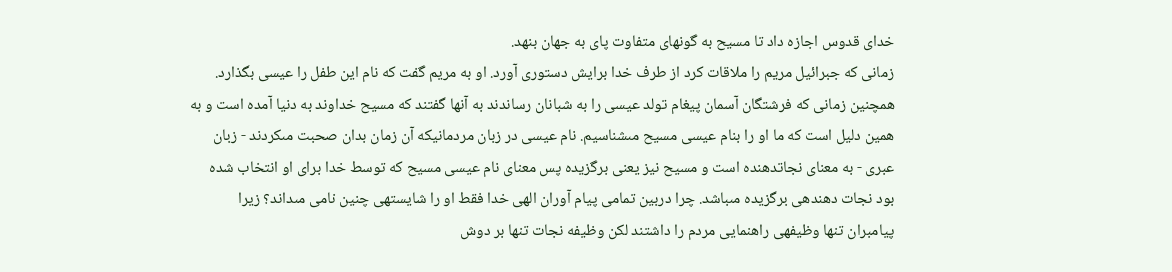خداى قدوس اجازه داد تا مسيح به گونهاى متفاوت پاى به جهان بنهد.
زمانى كه جبرائيل مريم را ملاقات كرد از طرف خدا برايش دستورى آورد. او به مريم گفت كه نام اين طفل را عيسى بگذارد. همچنين زمانى كه فرشتگان آسمان پيغام تولد عيسى را به شبانان رساندند به آنها گفتند كه مسيح خداوند به دنيا آمده است و به همين دليل است كه ما او را بنام عيسى مسيح مىشناسيم. نام عيسى در زبان مردمانيكه آن زمان بدان صحبت مىكردند - زبان عبرى - به معناى نجاتدهنده است و مسيح نيز يعنى برگزيده پس معناى نام عيسى مسيح كه توسط خدا براى او انتخاب شده بود نجات دهندهى برگزيده مىباشد. چرا دربين تمامى پيام آوران الهى خدا فقط او را شايستهى چنين نامى مىداند؟ زيرا پيامبران تنها وظيفهى راهنمايى مردم را داشتند لكن وظيفه نجات تنها بر دوش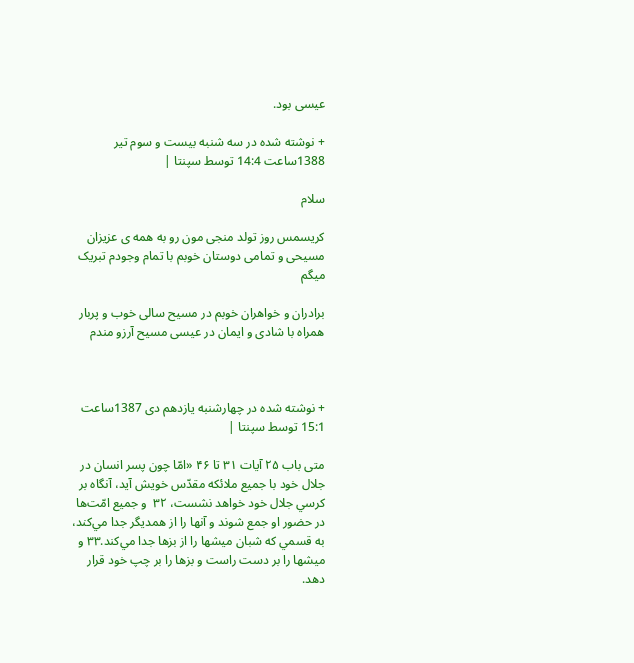عيسى بود.

+ نوشته شده در سه شنبه بیست و سوم تیر 1388ساعت 14:4 توسط سپنتا |

سلام

کریسمس روز تولد منجی مون رو به همه ی عزیزان مسیحی و تمامی دوستان خوبم با تمام وجودم تبریک میگم

برادران و خواهران خوبم در مسیح سالی خوب و پربار همراه با شادی و ایمان در عیسی مسیح آرزو مندم



+ نوشته شده در چهارشنبه یازدهم دی 1387ساعت 15:1 توسط سپنتا |

متی باب ۲۵ آیات ۳۱ تا ۴۶ «امّا چون‌ پسر انسان‌ در جلال‌ خود با جميع‌ ملائكه‌ مقدّس‌ خويش‌ آيد، آنگاه‌ بر كرسي‌ جلال‌ خود خواهد نشست‌، ۳۲  و جميع‌ امّت‌ها در حضور او جمع‌ شوند و آنها را از همديگر جدا مي‌كند، به‌ قسمي‌ كه‌ شبان‌ ميشها را از بزها جدا مي‌كند.۳۳ و ميشها را بر دست‌ راست‌ و بزها را بر چپ‌ خود قرار دهد.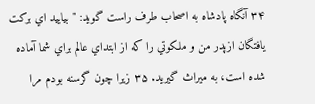۳۴ آنگاه‌ پادشاه‌ به‌ اصحاب‌ طرف‌ راست‌ گويد: "بياييد اي‌ بركت‌ يافتگان‌ ازپدر من‌ و ملكوتي‌ را كه‌ از ابتداي‌ عالم‌ براي‌ شما آماده‌ شده‌ است‌، به‌ ميراث‌ گيريد. ۳۵ زيرا چون‌ گرسنه‌ بودم‌ مرا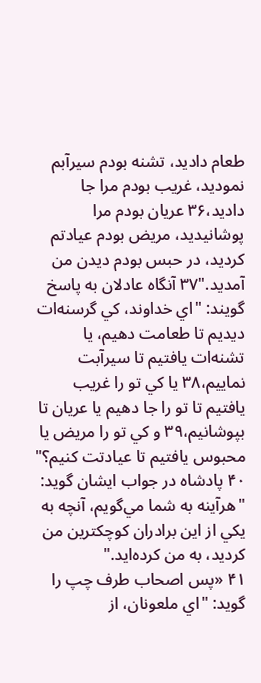طعام‌ داديد، تشنه‌ بودم‌ سيرآبم‌ نموديد، غريب‌ بودم‌ مرا جا داديد،۳۶ عريان‌ بودم‌ مرا پوشانيديد، مريض‌ بودم‌ عيادتم‌ كرديد، در حبس‌ بودم‌ ديدن‌ من‌ آمديد."۳۷ آنگاه‌ عادلان‌ به‌ پاسخ‌ گويند: "اي‌ خداوند، كي‌ گرسنه‌ات‌ ديديم‌ تا طعامت‌ دهيم‌، يا تشنه‌ات‌ يافتيم‌ تا سيرآبت‌ نماييم‌،۳۸ يا كي‌ تو را غريب‌ يافتيم‌ تا تو را جا دهيم‌ يا عريان‌ تا بپوشانيم‌،۳۹ و كي‌ تو را مريض‌ يا محبوس‌ يافتيم‌ تا عيادتت‌ كنيم‌؟" ۴۰ پادشاه‌ در جواب‌ ايشان‌ گويد: "هرآينه‌ به‌ شما مي‌گويم‌، آنچه‌ به‌ يكي‌ از اين‌ برادران‌ كوچكترين‌ من‌ كرديد، به‌ من‌ كرده‌ايد."
۴۱ «پس‌ اصحاب‌ طرف‌ چپ‌ را گويد: "اي‌ ملعونان‌، از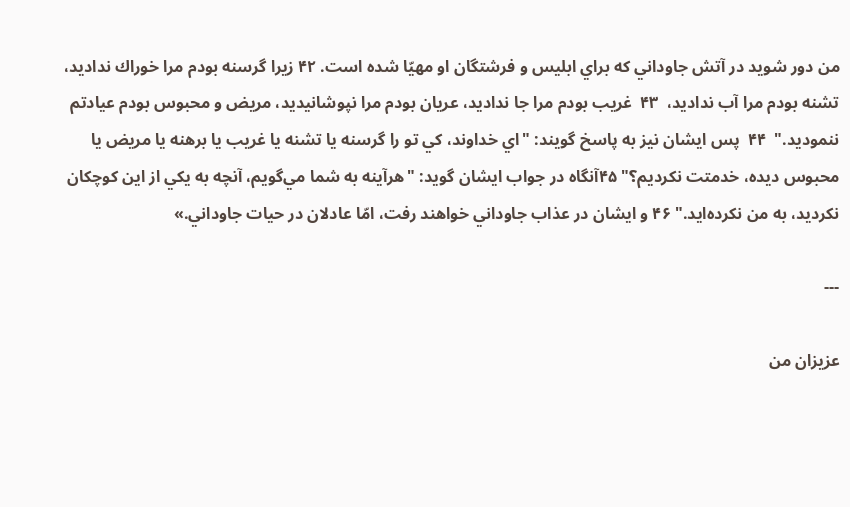من‌ دور شويد در آتش‌ جاوداني‌ كه‌ براي‌ ابليس‌ و فرشتگان‌ او مهيّا شده‌ است‌. ۴۲ زيرا گرسنه‌ بودم‌ مرا خوراك‌ نداديد، تشنه‌ بودم‌ مرا آب‌ نداديد،  ۴۳  غريب‌ بودم‌ مرا جا نداديد، عريان‌ بودم‌ مرا نپوشانيديد، مريض‌ و محبوس‌ بودم‌ عيادتم‌ ننموديد."  ۴۴  پس‌ ايشان‌ نيز به‌ پاسخ‌ گويند: "اي‌ خداوند، كي‌ تو را گرسنه‌ يا تشنه‌ يا غريب‌ يا برهنه‌ يا مريض‌ يا محبوس‌ ديده‌، خدمتت‌ نكرديم‌؟" ۴۵آنگاه‌ در جواب‌ ايشان‌ گويد: "هرآينه‌ به‌ شما مي‌گويم‌، آنچه‌ به‌ يكي‌ از اين‌ كوچكان‌ نكرديد، به‌ من‌ نكرده‌ايد." ۴۶ و ايشان‌ در عذاب‌ جاوداني‌ خواهند رفت‌، امّا عادلان‌ در حيات‌ جاوداني‌.»

---

عزیزان من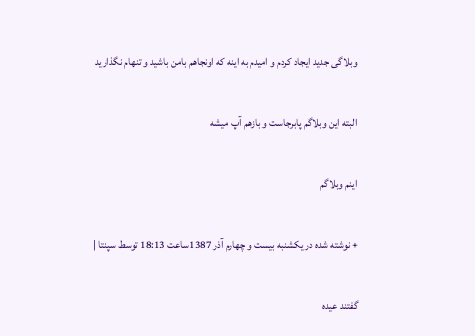وبلاگی جدید ایجاد کردم و امیدم به اینه که اونجاهم بامن باشید و تنهام نگذارید

البته این وبلاگم پابرجاست و بازهم آپ میشه

اینم وبلاگم

+ نوشته شده در یکشنبه بیست و چهارم آذر 1387ساعت 18:13 توسط سپنتا |

گفتند عیده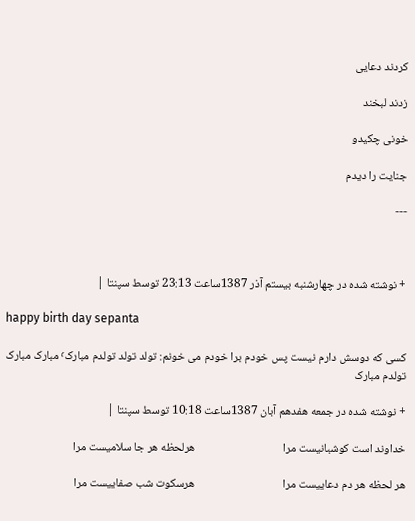کردند دعایی

زدند لبخند

خونی چکیدو

جنایت را دیدم

---



+ نوشته شده در چهارشنبه بیستم آذر 1387ساعت 23:13 توسط سپنتا |

happy birth day sepanta

کسی که دوسش دارم نیست پس خودم برا خودم می خونم: تولد تولد تولدم مبارک٬ مبارک مبارک تولدم مبارک

+ نوشته شده در جمعه هفدهم آبان 1387ساعت 10:18 توسط سپنتا |

خداوند است کوشبانیست مرا                                 هرلحظه هر جا سلامیست مرا

هر لحظه هر دم دعاییست مرا                                 هرسکوت شب صفاییست مرا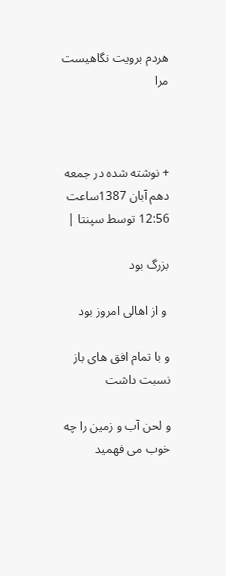هردم برویت نگاهیست مرا



+ نوشته شده در جمعه دهم آبان 1387ساعت 12:56 توسط سپنتا |

بزرگ بود

 و از اهالی امروز بود

و با تمام افق های باز نسبت داشت

و لحن آب و زمین را چه خوب می فهمید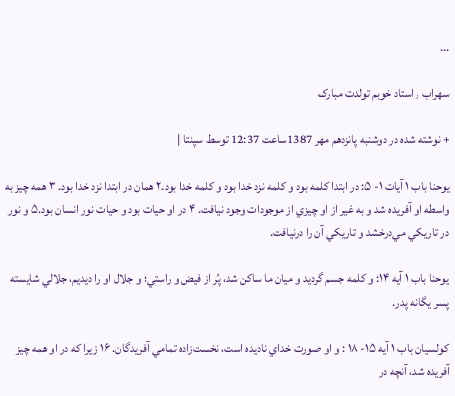...

سهراب ٫استاد خوبم تولدت مبارک

+ نوشته شده در دوشنبه پانزدهم مهر 1387ساعت 12:37 توسط سپنتا |

یوحنا باب ۱ آیات ۱- ۵: در ابتدا كلمه‌ بود و كلمه‌ نزد خدا بود و كلمه‌ خدا بود.۲ همان‌ در ابتدا نزد خدا بود. ۳ همه‌ چيز به‌ واسطه‌ او آفريده‌ شد و به‌ غير از او چيزي‌ از موجودات‌ وجود نيافت‌. ۴ در او حيات‌ بود و حيات‌ نور انسان‌ بود.۵ و نور در تاريكي‌ مي‌درخشد و تاريكي‌ آن‌ را درنيافت‌.

یوحنا باب ۱ آیه ۱۴: و كلمه‌ جسم‌ گرديد و ميان‌ ما ساكن‌ شد، پُر از فيض‌ و راستي‌؛ و جلال‌ او را ديديم‌، جلالي‌ شايسته‌ پسر يگانه‌ پدر.

کولسیان باب ۱ آیه ۱۵- ۱۸ : و او صورت‌ خداي‌ ناديده‌ است‌، نخست‌زاده‌ تمامي‌ آفريدگان‌. ۱۶ زيرا كه‌ در او همه‌ چيز آفريده‌ شد، آنچه‌ در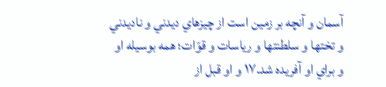آسمان‌ و آنچه‌ بر زمين‌ است‌ از چيزهاي‌ ديدني‌ و ناديدني‌ و تختها و سلطنتها و رياسات‌ و قوّات‌؛ همه‌ بوسيله‌ او و براي‌ او آفريده‌ شد.۱۷ و او قبل‌ از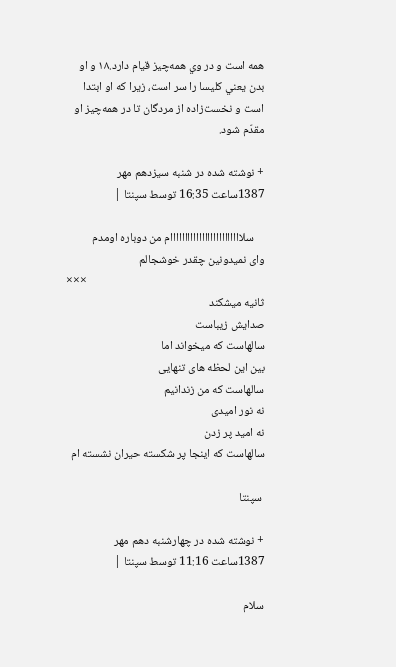همه‌ است‌ و در وي‌ همه‌چيز قيام‌ دارد.۱۸ و او بدن‌ يعني‌ كليسا را سر است‌، زيرا كه‌ او ابتدا است‌ و نخست‌زاده‌ از مردگان‌ تا در همه‌چيز او مقدّم‌ شود.

+ نوشته شده در شنبه سیزدهم مهر 1387ساعت 16:35 توسط سپنتا |

    سلااااااااااااااااااااااااام من دوباره اومدم
وای نمیدونین چقدر خوشجالم
                                                                   ×××
ثانیه میشکند
صدایش زیباست
سالهاست که میخواند اما
بین این لحظه های تنهایی
سالهاست که من زندانیم
نه نور امیدی
نه امید پر زدن
سالهاست که اینجا پر شکسته حیران نشسته ام

 سپنتا

+ نوشته شده در چهارشنبه دهم مهر 1387ساعت 11:16 توسط سپنتا |

سلام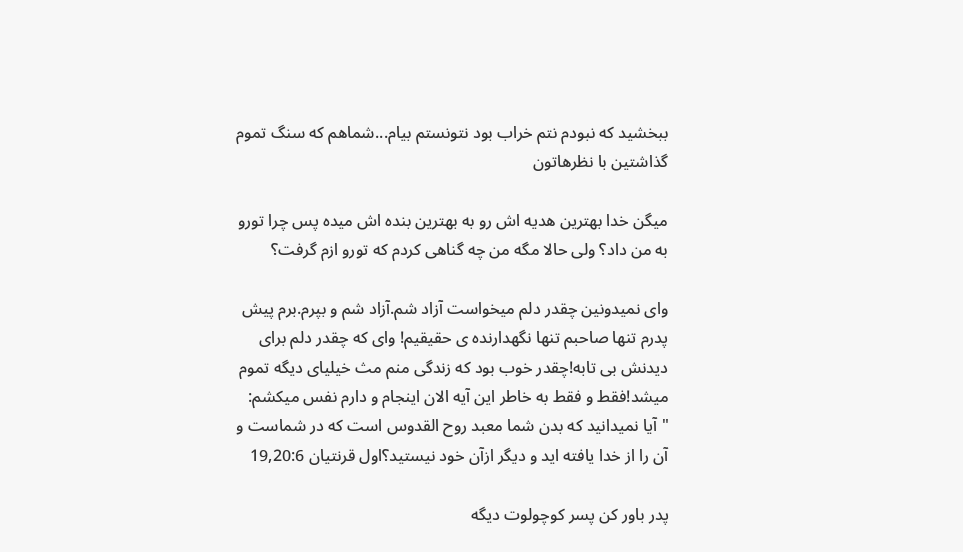ببخشید که نبودم نتم خراب بود نتونستم بیام...شماهم که سنگ تموم گذاشتین با نظرهاتون

میگن خدا بهترین هدیه اش رو به بهترین بنده اش میده پس چرا تورو به من داد؟ ولی حالا مگه من چه گناهی کردم که تورو ازم گرفت؟

وای نمیدونین چقدر دلم میخواست آزاد شم.آزاد شم و بپرم.برم پیش پدرم تنها صاحبم تنها نگهدارنده ی حقیقیم! وای که چقدر دلم برای دیدنش بی تابه!چقدر خوب بود که زندگی منم مث خیلیای دیگه تموم میشد!فقط و فقط به خاطر این آیه الان اینجام و دارم نفس میکشم: "آیا نمیدانید که بدن شما معبد روح القدوس است که در شماست و آن را از خدا یافته اید و دیگر ازآن خود نیستید؟اول قرنتیان 19,20:6

پدر باور کن پسر کوچولوت دیگه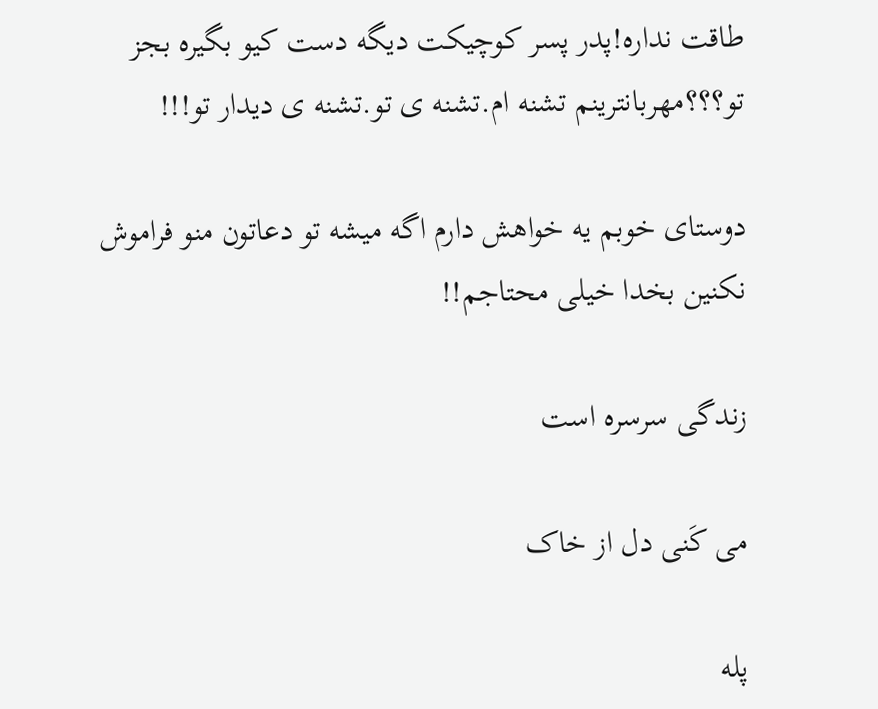طاقت نداره!پدر پسر کوچیکت دیگه دست کیو بگیره بجز تو؟؟؟مهربانترینم تشنه ام.تشنه ی تو.تشنه ی دیدار تو!!!

دوستای خوبم یه خواهش دارم اگه میشه تو دعاتون منو فراموش نکنین بخدا خیلی محتاجم!!

زندگی سرسره است

می کَنی دل از خاک

پله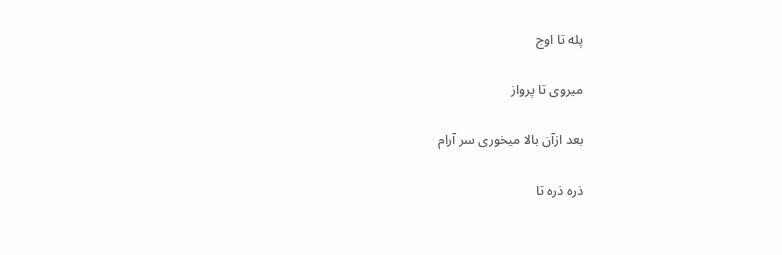پله تا اوج

میروی تا پرواز

بعد ازآن بالا میخوری سر آرام

ذره ذره تا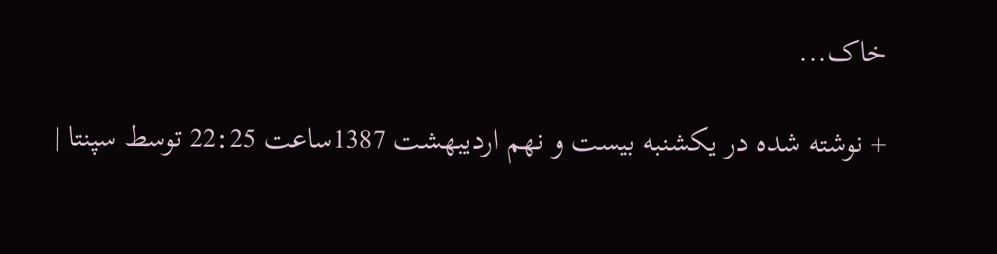خاک...

+ نوشته شده در یکشنبه بیست و نهم اردیبهشت 1387ساعت 22:25 توسط سپنتا |